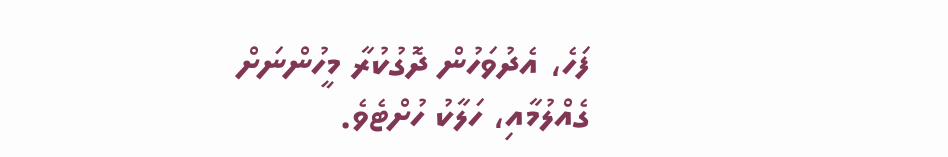ފަހެ، އެދުވަހުން ދޮގުކުރާ މީހުންނަށް ގެއްލުމާއި، ހަލާކު ހުށްޓެވެ.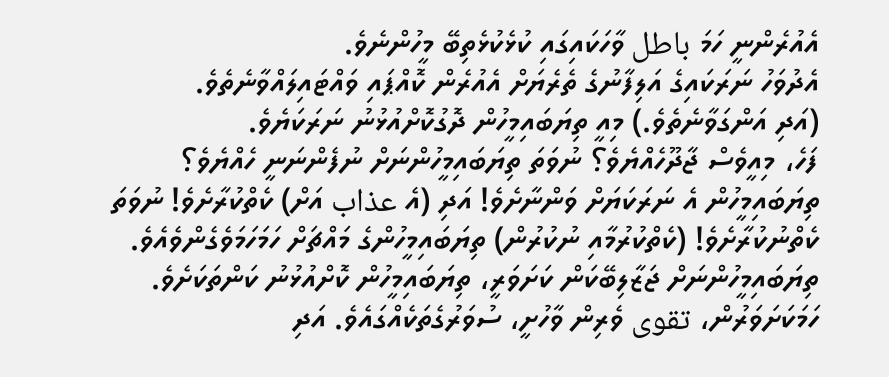އެއުރެންނީ ހަމަ باطل ވާހަކައިގައި ކުޅެކުޅެތިބޭ މީހުންނެވެ.
އެދުވަހު ނަރަކައިގެ އަލިފާނުގެ ތެރެޔަށް އެއުރެން ކޮއްޕައި ވައްޓައިލައްވާނެތެވެ.
(އަދި އަންގަވާނެތެވެ.) މިއީ ތިޔަބައިމީހުން ދޮގުކޮށްއުޅުނު ނަރަކަޔެވެ.
ފަހެ، މިއީވެސް ޖާދޫހެއްޔެވެ؟ ނުވަތަ ތިޔަބައިމީހުންނަށް ނުފެންނަނީ ހެއްޔެވެ؟
ތިޔަބައިމީހުން އެ ނަރަކަޔަށް ވަންނާށެވެ! އަދި (އެ عذاب އަށް) ކެތްކުރާށެވެ! ނުވަތަ ކެތްނުކުރާށެވެ! (ކެތްކުރުމާއި ނުކުރުން) ތިޔަބައިމީހުންގެ މައްޗަށް ހަމަހަމަވެގެންވެއެވެ. ތިޔަބައިމީހުންނަށް ޖަޒާލިބޭކަން ކަށަވަރީ، ތިޔަބައިމީހުން ކޮށްއުޅުނު ކަންތަކަށެވެ.
ހަމަކަށަވަރުން، تقوى ވެރިން ވާހުށީ، ސުވަރުގެތަކެއްގައެވެ. އަދި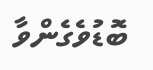ބޮޑުވެގެންވާ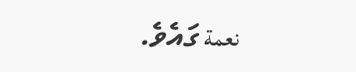نعمة ގައެވެ.